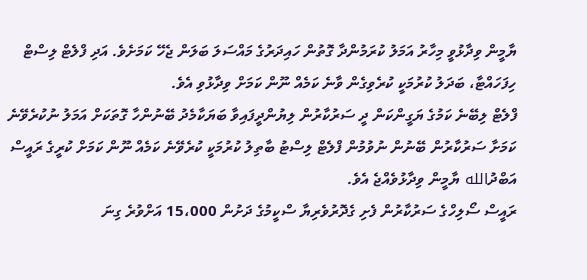ޔާމީން ވިދާޅުވީ މިހާރު އަމަލު ކުރަމުންދާ ގޮތުން ހައިދަރުގެ މައްސަލަ ބަލަން ޖެހޭ ކަމަށެވެ. އަދި ފްލެޓް ލިސްޓް ހިފަހައްޓާ، ބަދަލު ކުރުމަކީ ކުރެވިގެން ވާނެ ކަމެއް ނޫން ކަމަށް ވިދާޅުވި އެވެ.
ފްލެޓް ލިބޭނެ ކަމުގެ ޔަގީންކަން ދީ ސަރުކާރުން ލިޔުންދީފައިވާ ބަޔަކާމެދު ބޭނުންހާ ގޮތަކަށް އަމަލު ނުކުރެވޭނެ ކަމަށާ ސަރުކާރުން ބޭނުން ނުވުމުން ފްލެޓް ލިސްޓު ބާތިލު ކުރުމަކީ ކުރެވޭނެ ކަމެއް ނޫން ކަމަށް ކުރީގެ ރައީސް އަބްދުالله ޔާމީން ވިދާޅުވެއްޖެ އެވެ.
ރައީސް ސޯލިހްގެ ސަރުކާރުން ފެށި ގެދޮރުވެރިޔާ ސްކީމުގެ ދަށުން 15،000 އަށްވުރެ ގިނަ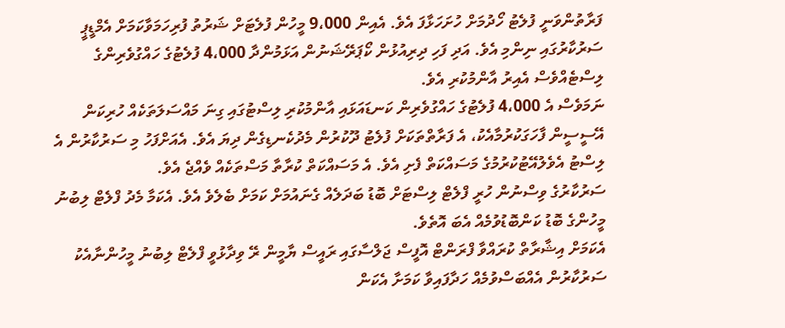ފަރާތުންވަނީ ފުލެޓު ހޯދުމަށް ހުށަހަޅާފަ އެވެ. އެއިން 9،000 މީހުން ފުލެޓަށް ޝަރުތު ފުރިހަމަވާކަމަށް އެމްޑީޕީ ސަރުކާރުގައި ނިންމި އެވެ. އަދި ފަހި ދިރިއުޅުން ކޯޕަރޭޝަނުން އަޅަމުންދާ 4،000 ފުލެޓުގެ ހައްގުވެރިންގެ ލިސްޓެއްވެސް އެއިރު އާންމުކުރި އެވެ.
ނަމަވެސް އެ 4،000 ފުލެޓުގެ ހައްގުވެރިން ކަނޑައަޅައި އާންމުކުރި ލިސްޓުގައި ގިނަ މައްސަލަތަކެއް ހުރިކަން އޭސީސީން ފާހަގަކުރުމާއެކު، އެ ފަރާތްތަކަށް ފުލެޓު ދޫކުރުން މެދުކެނޑިގެން ދިޔަ އެވެ. އެއަށްފަހު މި ސަރުކާރުން އެ ލިސްޓު އެވެލުއޭޓުކުރުމުގެ މަސައްކަތް ފެށި އެވެ. އެ މަސައްކަތް ކުރާތާ މަސްތަކެއް ވެއްޖެ އެވެ.
ސަރުކާރުގެ ވިސްނުން ހުރީ ފްލެޓް ލިސްޓަށް ބޮޑު ބަދަލެއް ގެނައުމަށް ކަމަށް ބެލެވެ އެވެ. އެކަމާ މެދު ފްލެޓް ލިބުނު މީހުންގެ ބޮޑު ކަންބޮޑުވުމެއް އެބަ އޮތެވެ.
އެކަމަށް އިޝާރާތް ކުރައްވާ ފްރަންޓް އޮފީސް ޖަލްސާގައި ރައީސް ޔާމީން ރޭ ވިދާޅުވީ ފްލެޓް ލިބުނު މީހުންނާއެކު ސަރުކާރުން އެއްބަސްވުމެއް ހަދާފައިވާ ކަމަށާ އެކަން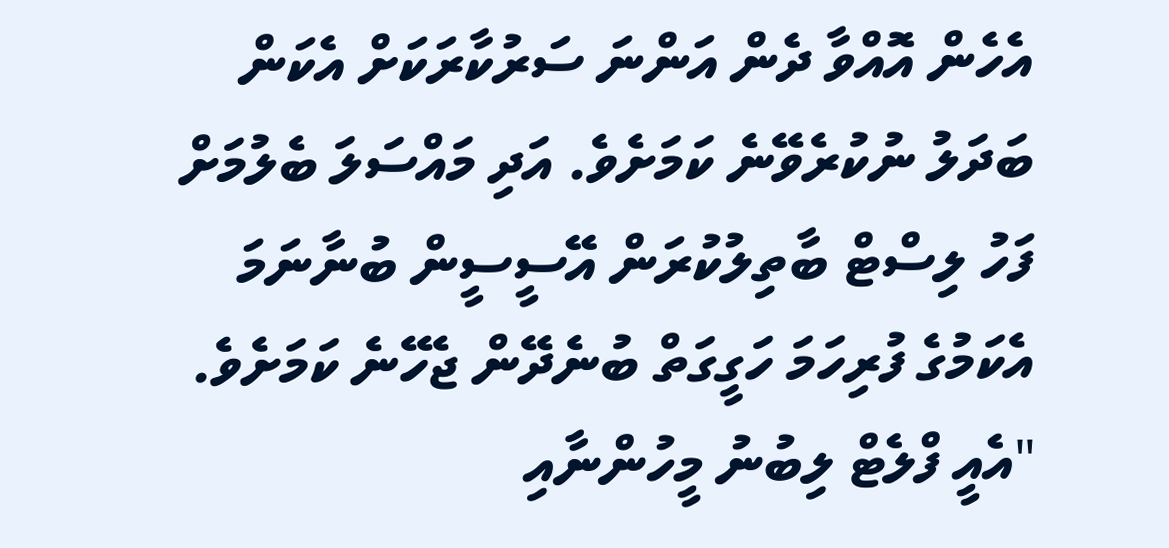އެހެން އޮއްވާ ދެން އަންނަ ސަރުކާރަކަށް އެކަން ބަދަލު ނުކުރެވޭނެ ކަމަށެވެ. އަދި މައްސަލަ ބެލުމަށް ފަހު ލިސްޓް ބާތިލުކުރަން އޭސީސީން ބުނާނަމަ އެކަމުގެ ފުރިހަމަ ހަގީގަތް ބުނެދޭން ޖެހޭނެ ކަމަށެވެ.
"އެއީ ފްލެޓް ލިބުނު މީހުންނާއި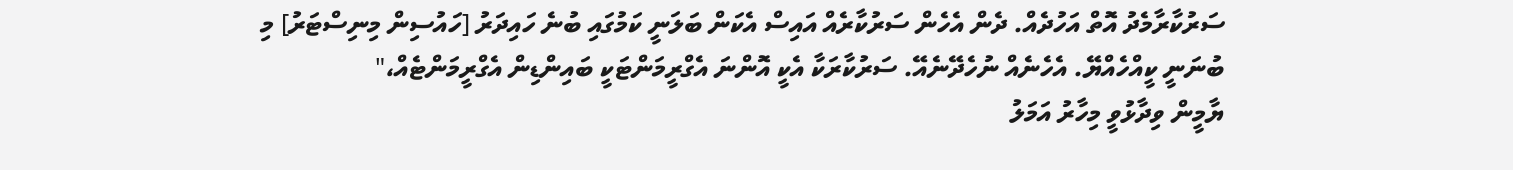ސަރުކާރާމެދު އޮތް އަހުދެއް. ދެން އެހެން ސަރުކާރެއް އައިސް އެކަން ބަލަނީ ކަމުގައި ބުނެ ހައިދަރު [ހައުސިން މިނިސްޓަރު] މި ބުނަނީ ކީއްހެއްޔޭ. އެހެނެއް ނުހެދޭނެއޭ. ސަރުކާރަކާ އެކީ އޮންނަ އެގްރީމަންޓަކީ ބައިންޑިން އެގްރީމަންޓެއް،"
ޔާމީން ވިދާޅުވީ މިހާރު އަމަލު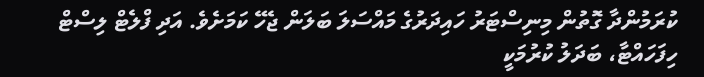ކުރަމުންދާ ގޮތުން މިނިސްޓަރު ހައިދަރުގެ މައްސަލަ ބަލަން ޖެހޭ ކަމަށެވެ. އަދި ފްލެޓް ލިސްޓް ހިފަހައްޓާ، ބަދަލު ކުރުމަކީ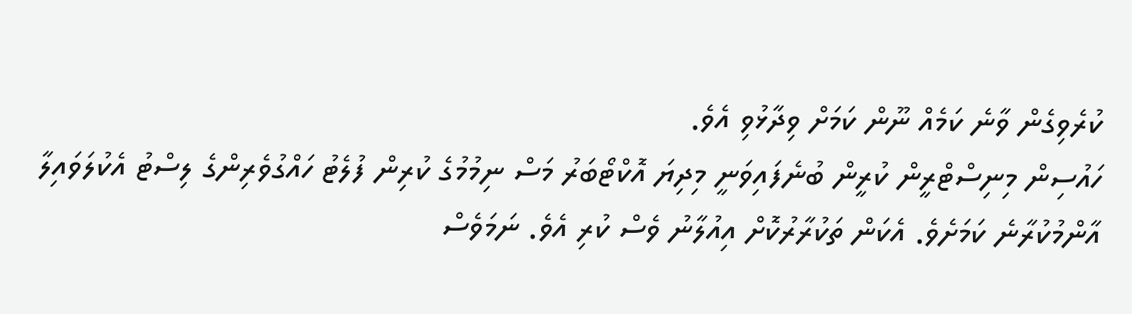ކުރެވިގެން ވާނެ ކަމެއް ނޫން ކަމަށް ވިދާޅުވި އެވެ.
ހައުސިން މިނިސްޓްރީން ކުރީން ބުނެފައިވަނީ މިދިޔަ އޮކްޓޯބަރު މަސް ނިމުމުގެ ކުރިން ފުލެޓު ހައްގުވެރިންގެ ލިސްޓު އެކުލަވައިލާ އާންމުކުރާނެ ކަމަށެވެ. އެކަން ތަކުރާރުކޮށް އިއުލާނު ވެސް ކުރި އެވެ. ނަމަވެސް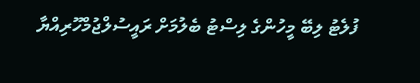ފުލެޓު ލިބޭ މީހުންގެ ލިސްޓު ބެލުމަށް ރައީސުލްޖުމްހޫރިއްޔާ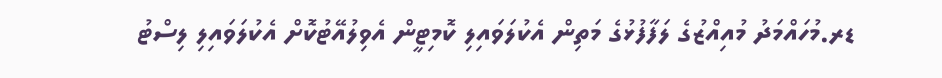ޑރ.މުހައްމަދު މުއިއްޒުގެ ލަފާފުޅުގެ މަތިން އެކުލަވައިލި ކޮމިޓީން އެވިލުއޭޓުކޮށް އެކުލަވައިލި ލިސްޓު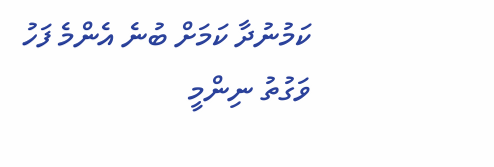ކަމުނުދާ ކަމަށް ބުނެ އެންމެ ފަހު ވަގުތު ނިންމީ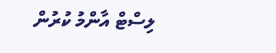ލިސްޓް އާންމު ކުރުން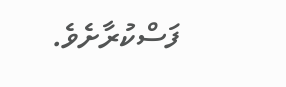ފަސްކުރާށެވެ.